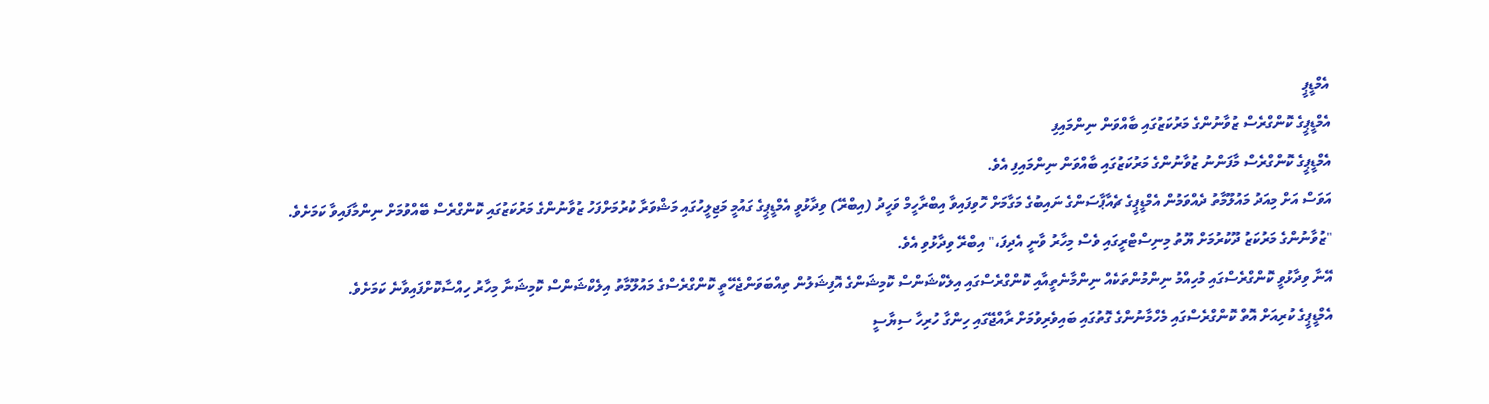އެމްޑީޕީ
އެމްޑީޕީގެ ކޮންގްރެސް ޒުވާނުންގެ މަރުކަޒުގައި ބާއްވަން ނިންމައިފި
އެމްޑީޕީގެ ކޮންގްރެސް މާފަންނު ޒުވާނުންގެ މަރުކަޒުގައި ބާއްވަން ނިންމައިފި އެވެ.
އަވަސް އަށް މިއަދު މައުލޫމާތު ދެއްވަމުން އެމްޑީޕީގެ ޗެއާޕާސަންގެ ނައިބުގެ މަގާމަށް ހޮވިފައިވާ އިބްރާހީމް ވަހީދު (އިބްރޭ) ވިދާޅުވީ އެމްޑީޕީގެ ގައުމީ މަޖިލީހުގައި މަޝްވަރާ ކުރުމަށްފަހު ޒުވާނުންގެ މަރުކަޒުގައި ކޮންގްރެސް ބޭއްވުމަށް ނިންމާފައިވާ ކަމަށެވެ.
"ޒުވާނުންގެ މަރުކަޒު ދޫކުރުމަށް ޔޫތު މިނިސްޓްރީގައި ވެސް މިހާރު ވާނީ އެދިފަ،" އިބްރޭ ވިދާޅުވި އެވެ.
އޭނާ ވިދާޅުވީ ކޮންގްރެސްގައި މުހިއްމު ނިންމުންތަކެއް ނިންމާނެތީއާއި ކޮންގްރެސްގައި އިލެކްޝަންސް ކޮމިޝަންގެ އޮފިޝަލުން ތިއްބަވަންޖެހޭތީ ކޮންގްރެސްގެ މައުލޫމާތު އިލެކްޝަންސް ކޮމިޝަނާ މިހާރު ހިއްސާކޮށްފައިވާނެ ކަމަށެވެ.
އެމްޑީޕީގެ ކުރިއަށް އޮތް ކޮންގްރެސްގައި މެހްމާނުންގެ ގޮތުގައި ބައިވެރިވުމަށް ރާއްޖޭގައި ހިންގާ ހުރިހާ ސިޔާސީ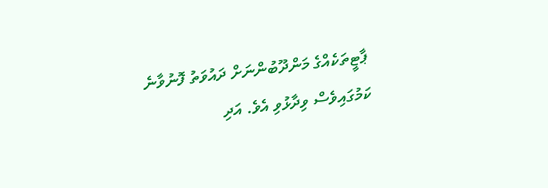ޕާޓީތަކެއްގެ މަންދޫބުންނަށް ދައުވަތު ފޮނުވާނެ ކަމުގައިވެސް ވިދާޅުވި އެވެ. އަދި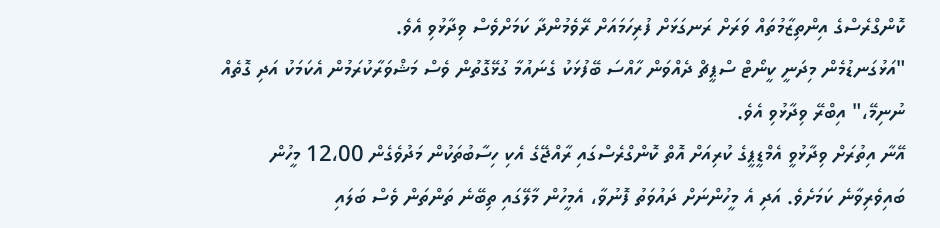ކޮންގްރެސްގެ އިންތިޒާމުތައް ވަރަށް ރަނގަޅަށް ފުރިހަމައަށް ރޭވެމުންދާ ކަމަށްވެސް ވިދާޅުވި އެވެ.
"އަޅުގަނޑުމެން މިދަނީ ކީނޯޓް ސްޕީޗް ދެއްވަން ހާއްސަ ބޭފުޅަކު ގެނައުމާ ގުޅޭގޮތުން ވެސް މަޝްވަރާކުރަމުން އެކަމަކު އަދި ގޮތެއް ނުނިމޭ،" އިބްރޭ ވިދާޅުވި އެވެ.
އޭނާ އިތުރަށް ވިދާޅުވީ އެމްޑީޕީގެ ކުރިއަށް އޮތް ކޮންގްރެސްގައި ރާއްޖޭގެ އެކި ހިސާބުތަކުން މަދުވެގެން 12،00 މީހުން ބައިވެރިވާނެ ކަމަށެވެ. އަދި އެ މީހުންނަށް ދައުވަތު ފޮނުވާ، އެމީހުން މާލޭގައި ތިބޭނެ ތަންތަން ވެސް ބަލައި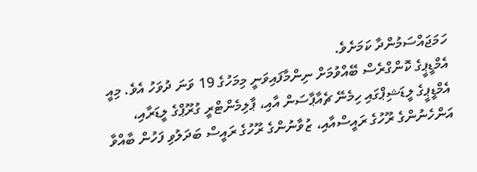ހަމަޖައްސަމުންދާ ކަމަށެވެ.
އެމްޑީޕީގެ ކޮންގްރެސް ބޭއްވުމަށް ނިންމާފައިވަނީ މިމަހުގެ 19 ވަނަ ދުވަހު އެވެ. މިއީ އެމްޑީޕީގެ ލީޑަޝިޕްގައި ހިމެނޭ ޗެއާޕާސަން އާއި، ޕާލިމެންޓްރީ ގުރޫޕްގެ ލީޑަރާއި، އަންހެނުންގެ ރޫހުގެ ރައީސްއާއި، ޒުވާނުންގެ ރޫހުގެ ރައީސް ބަދަލުވި ފަހުން ބާއްވާ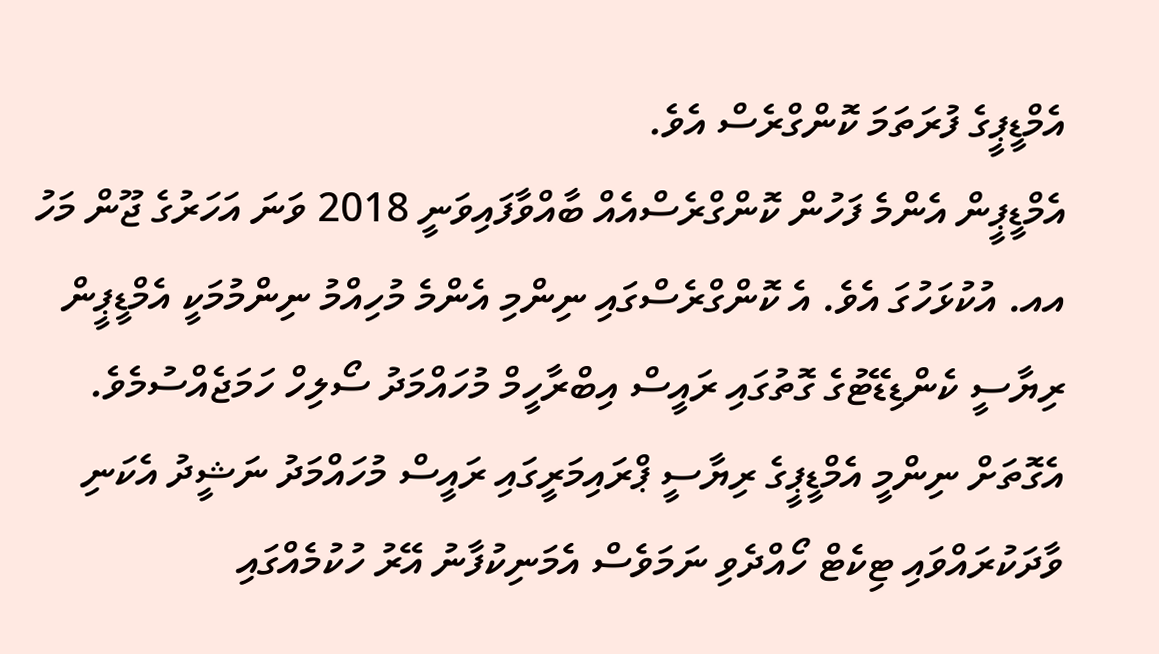އެމްޑީޕީގެ ފުރަތަމަ ކޮންގްރެސް އެވެ.
އެމްޑީޕީން އެންމެ ފަހުން ކޮންގްރެސްއެއް ބާއްވާފައިވަނީ 2018 ވަނަ އަހަރުގެ ޖޫން މަހު އއ. އުކުޅަހުގަ އެވެ. އެ ކޮންގްރެސްގައި ނިންމި އެންމެ މުހިއްމު ނިންމުމަކީ އެމްޑީޕީން ރިޔާސީ ކެންޑިޑޭޓުގެ ގޮތުގައި ރައީސް އިބްރާހީމް މުހައްމަދު ސޯލިހް ހަމަޖެއްސުމެވެ. އެގޮތަށް ނިންމީ އެމްޑީޕީގެ ރިޔާސީ ޕްރައިމަރީގައި ރައީސް މުހައްމަދު ނަޝީދު އެކަނި ވާދަކުރައްވައި ޓިކެޓް ހޯއްދެވި ނަމަވެސް އެމަނިކުފާނު އޭރު ހުކުމެއްގައި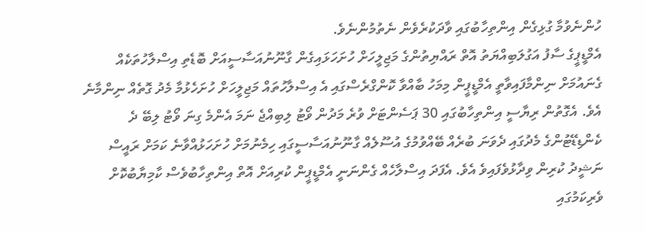ހުންނެވުމާ ގުޅިގެން އިންތިހާބުގައި ވާދަކުރެވެން ނެތުމުންނެވެ.
އެމްޑީޕީގެ ސާފު އަގުލަބިއްޔަތު އޮތް ރައްޔިތުންގެ މަޖިލީހަށް ހުށަހަޅައިގެން ގާނޫނުއަސާސީއަށް ބޮޑެތި އިސްލާހުތަކެއް ގެނައުމަށް ނިންމާފައިވާތީ އެމްޑީޕީން މިމަހު ބާއްވާ ކޮންގްރެސްގައި އެ އިސްލާހުތައް މަޖިލީހަށް ހުށަހެޅުމާ މެދު ގޮތެއް ނިންމާނެ އެވެ. އެގޮތުން ރިޔާސީ އިންތިހާބުގައި 30 ޕަސެންޓަށް ވުރެ މަދުން ވޯޓު ލިބިއްޖެ ނަމަ އެންމެ ގިނަ ވޯޓު ލިބޭ ދެ ކެންޑިޑޭޓުންގެ މެދުގައި ދެވަނަ ބުރެއް ބޭއްވުމުގެ އުސޫލެއް ގާނޫނުއަސާސީގައި ހިމެނުމަށް ހުށަހަޅުއްވާނެ ކަމަށް ރައީސް ނަޝީދު ކުރިން ވިދާޅުވެފައިވެ އެވެ. އެފަދަ އިސްލާހެއް ގެންނަނީ އެމްޑީޕީން ކުރިއަށް އޮތް އިންތިހާބުވެސް ކާމިޔާބުކޮށް ވެރިކަމުގައި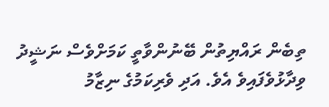ތިބެން ރައްޔިތުން ބޭނުންވާތީ ކަމަށްވެސް ނަޝީދު ވިދާޅުވެފައިވެ އެވެ. އަދި ވެރިކަމުގެ ނިޒާމު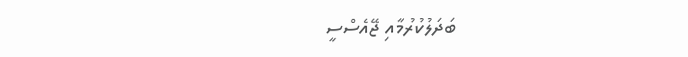ބަދަލުކުރުމާއި ޖޭއެސްސީ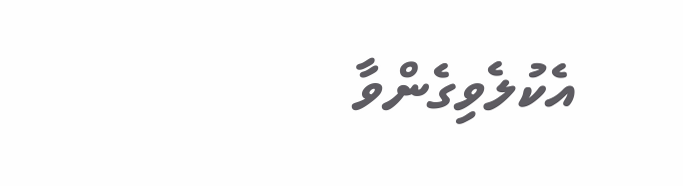އެކުލެވިގެންވާ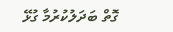ގޮތް ބަދަލުކުރުމާ ގުޅޭ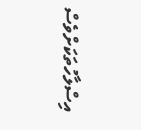އިސްލާހުތަކަށްވެސް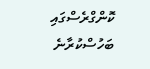ކޮންގްރެސްގައި ބަހުސްކުރާނެ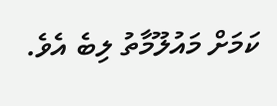ކަމަށް މައުލޫމާތު ލިބެ އެވެ.